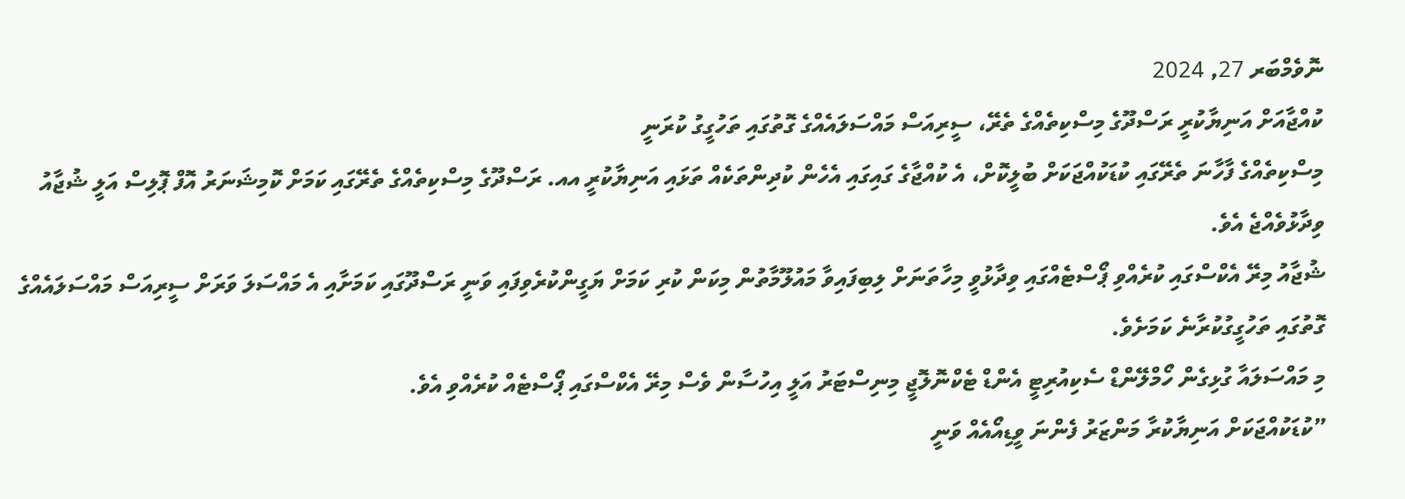ނޮވެމްބަރ 27, 2024
ކުއްޖާއަށް އަނިޔާކުރީ ރަސްދޫގެ މިސްކިތެއްގެ ތެރޭ، ސީރިއަސް މައްސަލައެއްގެ ގޮތުގައި ތަހުގީގު ކުރަނީ
މިސްކިތެއްގެ ފާހާނަ ތެރޭގައި ކުޑަކުއްޖަކަށް ބުލީކޮށް، އެ ކުއްޖާގެ ގައިގައި އެހެން ކުދިންތަކެއް ތަޅައި އަނިޔާކުރީ އއ. ރަސްދޫގެ މިސްކިތެއްގެ ތެރޭގައި ކަމަށް ކޮމިޝަނަރު އޮފް ޕޮލިސް އަލީ ޝުޖާއު ވިދާޅުވެއްޖެ އެވެ.
ޝުޖާއު މިރޭ އެކްސްގައި ކުރެއްވި ޕޯސްޓެއްގައި ވިދާޅުވީ މިހާތަނަށް ލިބިފައިވާ މައުލޫމާތުން މިކަން ކުރި ކަމަށް ޔަގީންކުރެވިފައި ވަނީ ރަސްދޫގައި ކަމަށާއި އެ މައްސަލަ ވަރަށް ސީރިއަސް މައްސަލައެއްގެ ގޮތުގައި ތަހުގީގުކުރާނެ ކަމަށެވެ.
މި މައްސަލައާ ގުޅިގެން ހޯމްލޭންޑް ސެކިއުރިޓީ އެންޑް ޓެކްނޮލޮޖީ މިނިސްޓަރު އަލީ އިހުސާން ވެސް މިރޭ އެކްސްގައި ޕޯސްޓެއް ކުރެއްވި އެވެ.
”ކުޑަކުއްޖަކަށް އަނިޔާކުރާ މަންޒަރު ފެންނަ ވީޑިއޯއެއް ވަނީ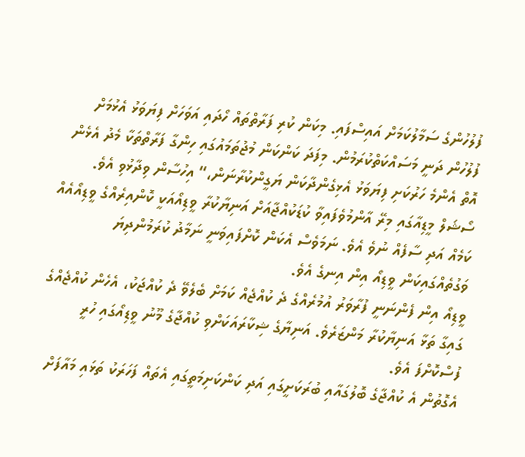ފުލުހުންގެ ސަމާލުކަމަށް އައިސްފައި. މިކަން ކުރި ފަރާތްތައް ހޯދައި އަވަހަށް ފިޔަވަޅު އެޅުމަށް ފުލުހުން ދަނީ މަސައްކަތްކުރަމުން. މިފަދަ ކަންކަން މުޖުތަމައުގައި ހިންގާ ފަރާތްތަކާ މެދު އެޅެން އޮތް އެންމެ ހަރުކަށި ފިޔަވަޅު އެޅިގެންދާކަން ޔަގީންކުރާނަން،“ އިހުސާން ވިދާޅުވި އެވެ.
ސޯޝަލް މީޑިއާގައި މިރޭ އާންމުވެފައިވާ ކުޑަކުއްޖާއަށް އަނިޔާކުރާ ވީޑިއޯއަކީ ކޮންއިރެއްގެ ވީޑިއޯއެއް ކަމެއް އަދި ސާފެއް ނުވެ އެވެ. ނަމަވެސް އެކަން ކޮށްފައިވަނީ ނަމާދު ކުރަމުންދިޔަ ވަގުތެއްގައިކަން ވީޑިއޯ އިން އިނގެ އެވެ.
ވީޑިއޯ އިން ފެންނަނީ ފުރާވަރު އުމުރެއްގެ ދެ ކުއްޖެއް ކަމަށް ބެލެވޭ ދެ ކުއްޖަކު، އެހެން ކުއްޖެއްގެ ގައިގާ ތަޅާ އަނިޔާކުރާ މަންޒަރެވެ. އަނިޔާގެ ޝިކާރައަކަށްވި ކުއްޖާގެ މޫނު ވީޑިއޯގައި ހުރީ ފުސްކޮށްފަ އެވެ.
އެގޮތުން އެ ކުއްޖާގެ ބޮލުގައާއި ބުރަކަށީގައި އަދި ކަންކަށިމަތީގައި އެތައް ފަހަރަކު ތަޅައި މައާފަށް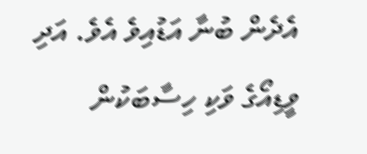އެދެން ބުނާ އަޑުއިވެ އެވެ. އަދި ވީޑިއޯގެ ވަކި ހިސާބަކުން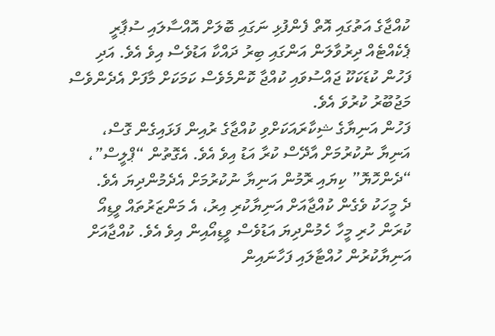ކުއްޖާގެ އަތުގައި އޮތް ފެންފުޅި ނަގައި ބޮލަށް އޮއްސާލައި ސުޕާރީ ޕެކެއްޓެއް ދިރުވާލަން އަންގައި ބިރު ދައްކާ އަޑުވެސް އިވެ އެވެ. އަދި ފަހުން ކުޑަކަކޫ ޖައްސުވައި ކުއްޖާ ކޮންމެވެސް ކަމަކަށް މާފަށް އެދެންވެސް މަޖުބޫރު ކުރުވަ އެވެ.
ފަހުން އަނިޔާގެ ޝިކާރައަކަށްވި ކުއްޖާގެ ރުއިން ފަޅައިގެން ގޮސް، އަނިޔާ ނުކުރުމަށް އާދޭސް ކުރާ އަޑު އިވެ އެވެ. އެގޮތުން “ޕްލީސް”، “ދެންހޮޔޮ” ކިޔައި ރޮމުން އަނިޔާ ނުކުރުމަށް އެދެމުންދިޔަ އެވެ.
ދެ މީހަކު ވެގެން ކުއްޖާއަށް އަނިޔާކުރި އިރު، އެ މަންޒަރުތައް ވީޑިއޯ ކުރަން ހުރި މީހާ ހެމުންދިޔަ އަޑުވެސް ވީޑިއޯއިން އިވެ އެވެ. ކުއްޖާއަށް އަނިޔާކުރުން ހުއްޓާލައި ފަހާނައިން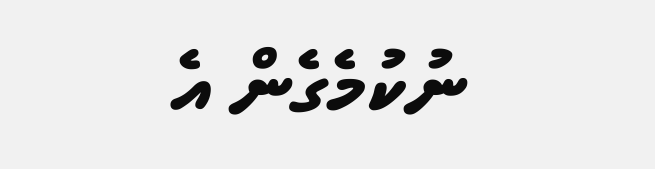ނުކުމެގެން އެ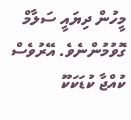މީހުން ދިޔައީ ސަލާމް ގޮވުމުންނެވެ. އޭރުވެސް ކުއްޖާ ކުޑަކަކޫ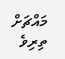މައްޗަށް ތިރިވެ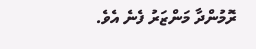ރޮމުންދާ މަންޒަރު ފެނެ އެވެ.